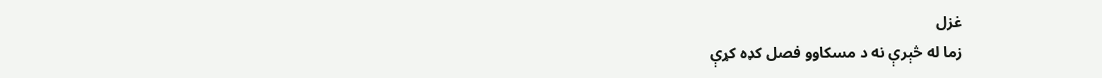غزل
زما له څېرې نه د مسکاوو فصل کډه کړې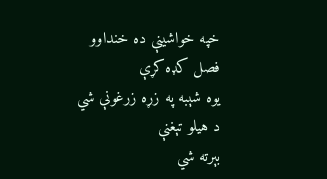خپه خواشینې ده خنداوو فصل کډه کړې
یوه شېبه په زړه زرغونې شي د هیلو تېغنې
بېرته شي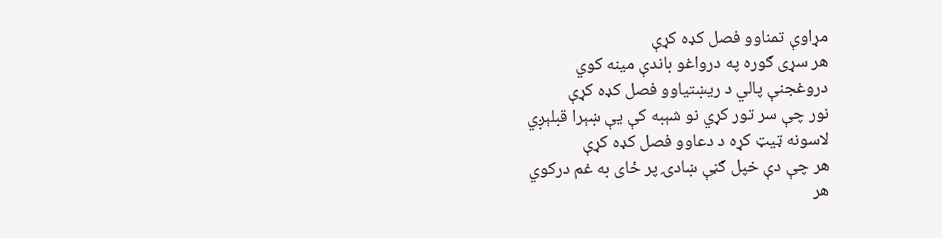مړاوې تمناوو فصل کډه کړې
هر سړی ګوره په درواغو باندې مینه کوي
دروغجنې پالي د ریښتیاوو فصل کډه کړې
نور چې سر تور کړي نو شېبه کې یې ښېرا قبلېږي
لاسونه ټیټ کړه د دعاوو فصل کډه کړې
هر چې دې خپل ګڼې ښادۍ پر ځای به غم درکوي
هر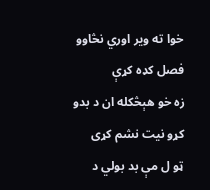خوا ته ویر اوري نڅاوو فصل کډه کړې
زه خو هېڅکله ان د بدو کړو نیت نشم کړی
ټو ل مې بد بولي د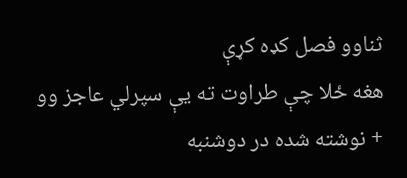ثناوو فصل کډه کړې
هغه ځلا چې طراوت ته یې سپرلي عاجز وو
+ نوشته شده در دوشنبه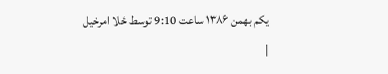یکم بهمن ۱۳۸۶ ساعت 9:10 توسط ځلا امرخیل
|